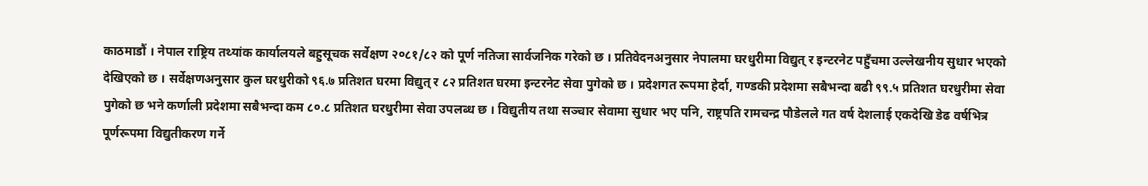काठमाडौं । नेपाल राष्ट्रिय तथ्यांक कार्यालयले बहुसूचक सर्वेक्षण २०८१/८२ को पूर्ण नतिजा सार्वजनिक गरेको छ । प्रतिवेदनअनुसार नेपालमा घरधुरीमा विद्युत् र इन्टरनेट पहुँचमा उल्लेखनीय सुधार भएको देखिएको छ । सर्वेक्षणअनुसार कुल घरधुरीको ९६.७ प्रतिशत घरमा विद्युत् र ८२ प्रतिशत घरमा इन्टरनेट सेवा पुगेको छ । प्रदेशगत रूपमा हेर्दा, गण्डकी प्रदेशमा सबैभन्दा बढी ९९.५ प्रतिशत घरधुरीमा सेवा पुगेको छ भने कर्णाली प्रदेशमा सबैभन्दा कम ८०.८ प्रतिशत घरधुरीमा सेवा उपलब्ध छ । विद्युतीय तथा सञ्चार सेवामा सुधार भए पनि, राष्ट्रपति रामचन्द्र पौडेलले गत वर्ष देशलाई एकदेखि डेढ वर्षभित्र पूर्णरूपमा विद्युतीकरण गर्ने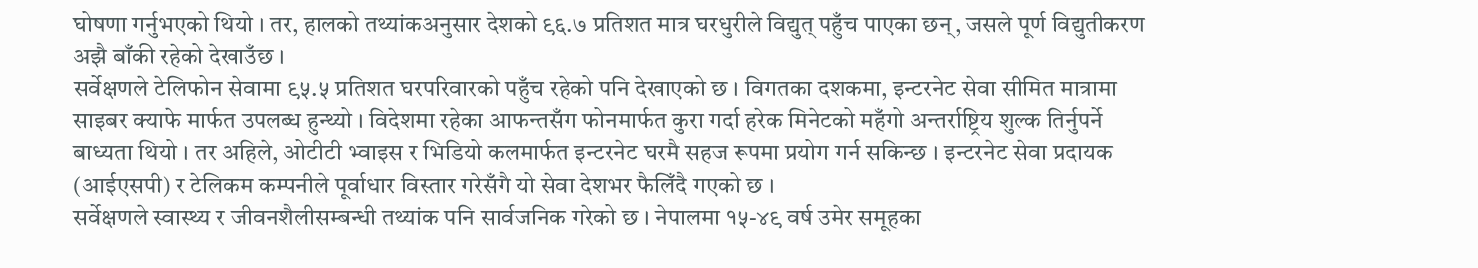घोषणा गर्नुभएको थियो । तर, हालको तथ्यांकअनुसार देशको ९६.७ प्रतिशत मात्र घरधुरीले विद्युत् पहुँच पाएका छन्, जसले पूर्ण विद्युतीकरण अझै बाँकी रहेको देखाउँछ ।
सर्वेक्षणले टेलिफोन सेवामा ९५.५ प्रतिशत घरपरिवारको पहुँच रहेको पनि देखाएको छ । विगतका दशकमा, इन्टरनेट सेवा सीमित मात्रामा साइबर क्याफे मार्फत उपलब्ध हुन्थ्यो । विदेशमा रहेका आफन्तसँग फोनमार्फत कुरा गर्दा हरेक मिनेटको महँगो अन्तर्राष्ट्रिय शुल्क तिर्नुपर्ने बाध्यता थियो । तर अहिले, ओटीटी भ्वाइस र भिडियो कलमार्फत इन्टरनेट घरमै सहज रूपमा प्रयोग गर्न सकिन्छ । इन्टरनेट सेवा प्रदायक (आईएसपी) र टेलिकम कम्पनीले पूर्वाधार विस्तार गरेसँगै यो सेवा देशभर फैलिँदै गएको छ ।
सर्वेक्षणले स्वास्थ्य र जीवनशैलीसम्बन्धी तथ्यांक पनि सार्वजनिक गरेको छ । नेपालमा १५-४९ वर्ष उमेर समूहका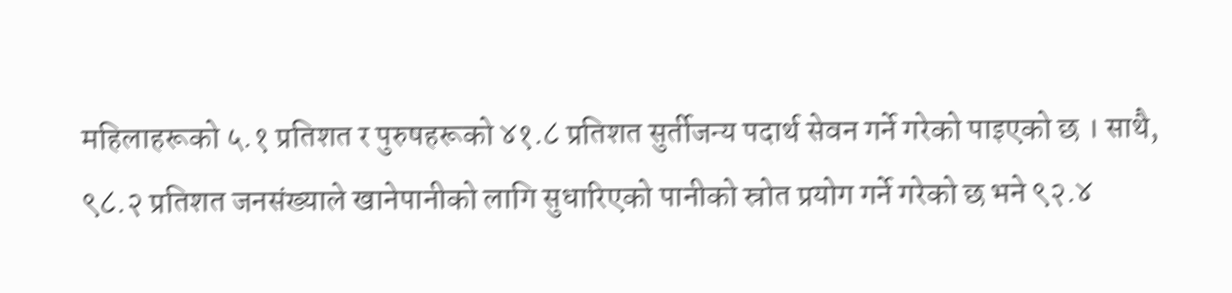महिलाहरूको ५.१ प्रतिशत र पुरुषहरूको ४१.८ प्रतिशत सुर्तीजन्य पदार्थ सेवन गर्ने गरेको पाइएको छ । साथै, ९८.२ प्रतिशत जनसंख्याले खानेपानीको लागि सुधारिएको पानीको स्रोत प्रयोग गर्ने गरेको छ भने ९२.४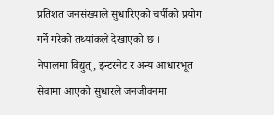प्रतिशत जनसंख्याले सुधारिएको चर्पीको प्रयोग गर्ने गरेको तथ्यांकले देखाएको छ ।
नेपालमा विद्युत्, इन्टरनेट र अन्य आधारभूत सेवामा आएको सुधारले जनजीवनमा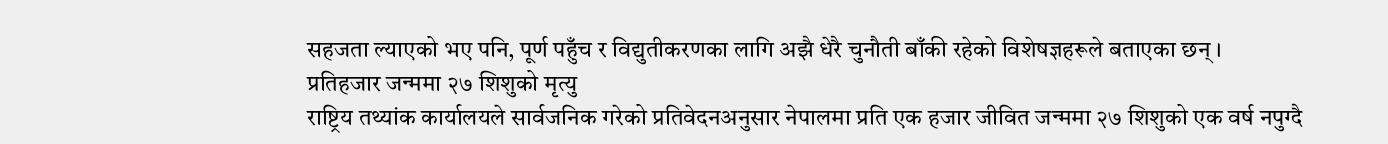सहजता ल्याएको भए पनि, पूर्ण पहुँच र विद्युतीकरणका लागि अझै धेरै चुनौती बाँकी रहेको विशेषज्ञहरूले बताएका छन् ।
प्रतिहजार जन्ममा २७ शिशुको मृत्यु
राष्ट्रिय तथ्यांक कार्यालयले सार्वजनिक गरेको प्रतिवेदनअनुसार नेपालमा प्रति एक हजार जीवित जन्ममा २७ शिशुको एक वर्ष नपुग्दै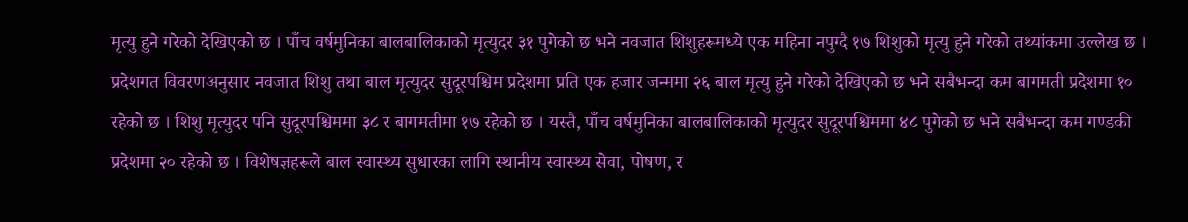मृत्यु हुने गरेको देखिएको छ । पाँच वर्षमुनिका बालबालिकाको मृत्युदर ३१ पुगेको छ भने नवजात शिशुहरूमध्ये एक महिना नपुग्दै १७ शिशुको मृत्यु हुने गरेको तथ्यांकमा उल्लेख छ । प्रदेशगत विवरणअनुसार नवजात शिशु तथा बाल मृत्युदर सुदूरपश्चिम प्रदेशमा प्रति एक हजार जन्ममा २६ बाल मृत्यु हुने गरेको देखिएको छ भने सबैभन्दा कम बागमती प्रदेशमा १० रहेको छ । शिशु मृत्युदर पनि सुदूरपश्चिममा ३८ र बागमतीमा १७ रहेको छ । यस्तै, पाँच वर्षमुनिका बालबालिकाको मृत्युदर सुदूरपश्चिममा ४८ पुगेको छ भने सबैभन्दा कम गण्डकी प्रदेशमा २० रहेको छ । विशेषज्ञहरूले बाल स्वास्थ्य सुधारका लागि स्थानीय स्वास्थ्य सेवा, पोषण, र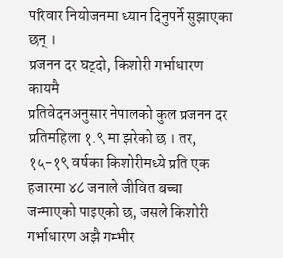परिवार नियोजनमा ध्यान दिनुपर्ने सुझाएका छन् ।
प्रजनन दर घट्दो, किशोरी गर्भाधारण कायमै
प्रतिवेदनअनुसार नेपालको कुल प्रजनन दर प्रतिमहिला १.९ मा झरेको छ । तर, १५-१९ वर्षका किशोरीमध्ये प्रति एक हजारमा ४८ जनाले जीवित बच्चा जन्माएको पाइएको छ, जसले किशोरी गर्भाधारण अझै गम्भीर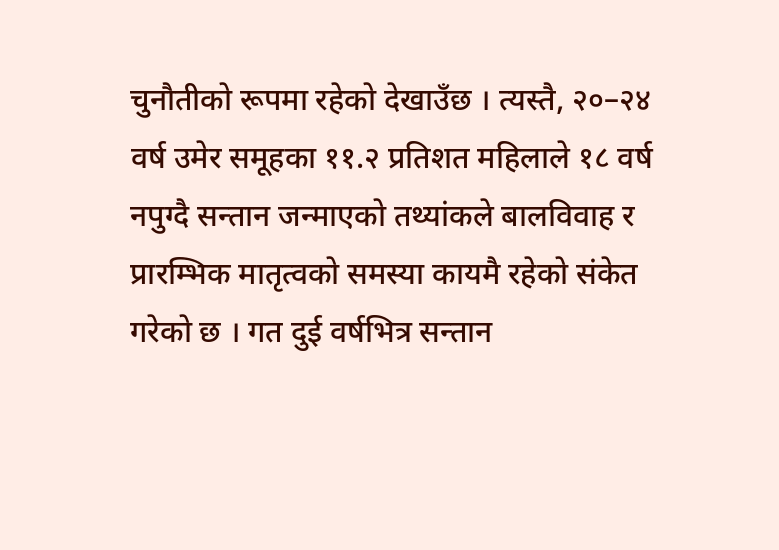चुनौतीको रूपमा रहेको देखाउँछ । त्यस्तै, २०–२४ वर्ष उमेर समूहका ११.२ प्रतिशत महिलाले १८ वर्ष नपुग्दै सन्तान जन्माएको तथ्यांकले बालविवाह र प्रारम्भिक मातृत्वको समस्या कायमै रहेको संकेत गरेको छ । गत दुई वर्षभित्र सन्तान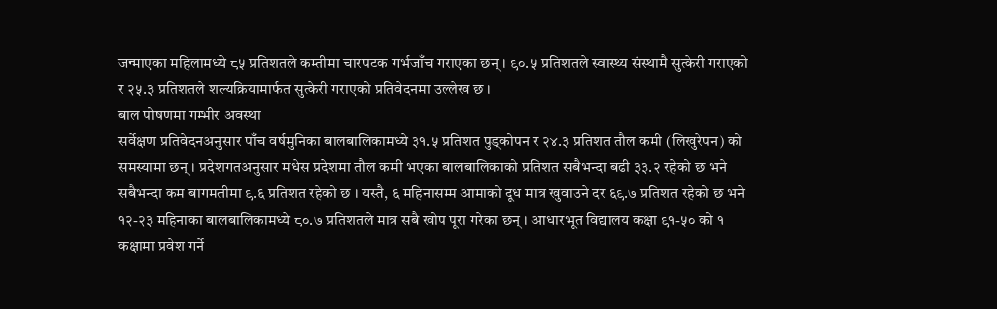जन्माएका महिलामध्ये ८५ प्रतिशतले कम्तीमा चारपटक गर्भजाँच गराएका छन् । ९०.५ प्रतिशतले स्वास्थ्य संस्थामै सुत्केरी गराएको र २५.३ प्रतिशतले शल्यक्रियामार्फत सुत्केरी गराएको प्रतिवेदनमा उल्लेख छ ।
बाल पोषणमा गम्भीर अवस्था
सर्वेक्षण प्रतिवेदनअनुसार पाँच वर्षमुनिका बालबालिकामध्ये ३१.५ प्रतिशत पुड्कोपन र २४.३ प्रतिशत तौल कमी (लिखुरेपन) को समस्यामा छन् । प्रदेशगतअनुसार मधेस प्रदेशमा तौल कमी भएका बालबालिकाको प्रतिशत सबैभन्दा बढी ३३.२ रहेको छ भने सबैभन्दा कम बागमतीमा ९.६ प्रतिशत रहेको छ । यस्तै, ६ महिनासम्म आमाको दूध मात्र खुवाउने दर ६९.७ प्रतिशत रहेको छ भने १२-२३ महिनाका बालबालिकामध्ये ८०.७ प्रतिशतले मात्र सबै खोप पूरा गरेका छन् । आधारभूत विद्यालय कक्षा ९१-५० को १ कक्षामा प्रवेश गर्ने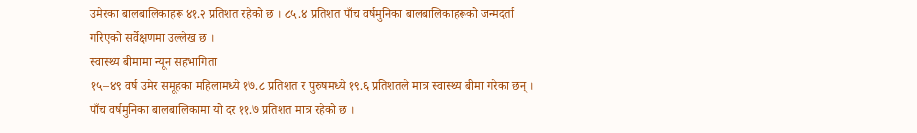उमेरका बालबालिकाहरू ४१.२ प्रतिशत रहेको छ । ८५.४ प्रतिशत पाँच वर्षमुनिका बालबालिकाहरूको जन्मदर्ता गरिएको सर्वेक्षणमा उल्लेख छ ।
स्वास्थ्य बीमामा न्यून सहभागिता
१५–४९ वर्ष उमेर समूहका महिलामध्ये १७.८ प्रतिशत र पुरुषमध्ये १९.६ प्रतिशतले मात्र स्वास्थ्य बीमा गरेका छन् । पाँच वर्षमुनिका बालबालिकामा यो दर ११.७ प्रतिशत मात्र रहेको छ ।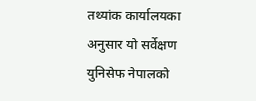तथ्यांक कार्यालयका अनुसार यो सर्वेक्षण युनिसेफ नेपालको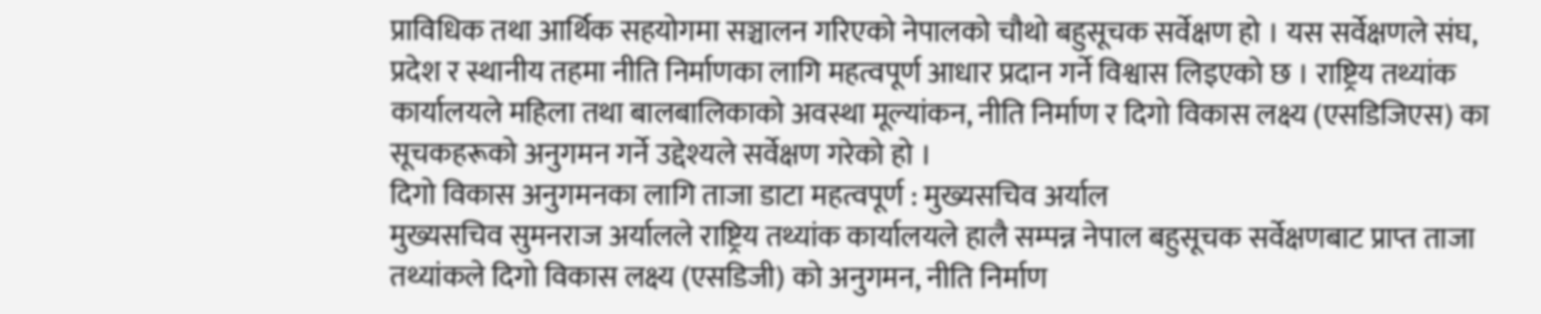प्राविधिक तथा आर्थिक सहयोगमा सञ्चालन गरिएको नेपालको चौथो बहुसूचक सर्वेक्षण हो । यस सर्वेक्षणले संघ, प्रदेश र स्थानीय तहमा नीति निर्माणका लागि महत्वपूर्ण आधार प्रदान गर्ने विश्वास लिइएको छ । राष्ट्रिय तथ्यांक कार्यालयले महिला तथा बालबालिकाको अवस्था मूल्यांकन, नीति निर्माण र दिगो विकास लक्ष्य (एसडिजिएस) का सूचकहरूको अनुगमन गर्ने उद्देश्यले सर्वेक्षण गरेको हो ।
दिगो विकास अनुगमनका लागि ताजा डाटा महत्वपूर्ण : मुख्यसचिव अर्याल
मुख्यसचिव सुमनराज अर्यालले राष्ट्रिय तथ्यांक कार्यालयले हालै सम्पन्न नेपाल बहुसूचक सर्वेक्षणबाट प्राप्त ताजा तथ्यांकले दिगो विकास लक्ष्य (एसडिजी) को अनुगमन, नीति निर्माण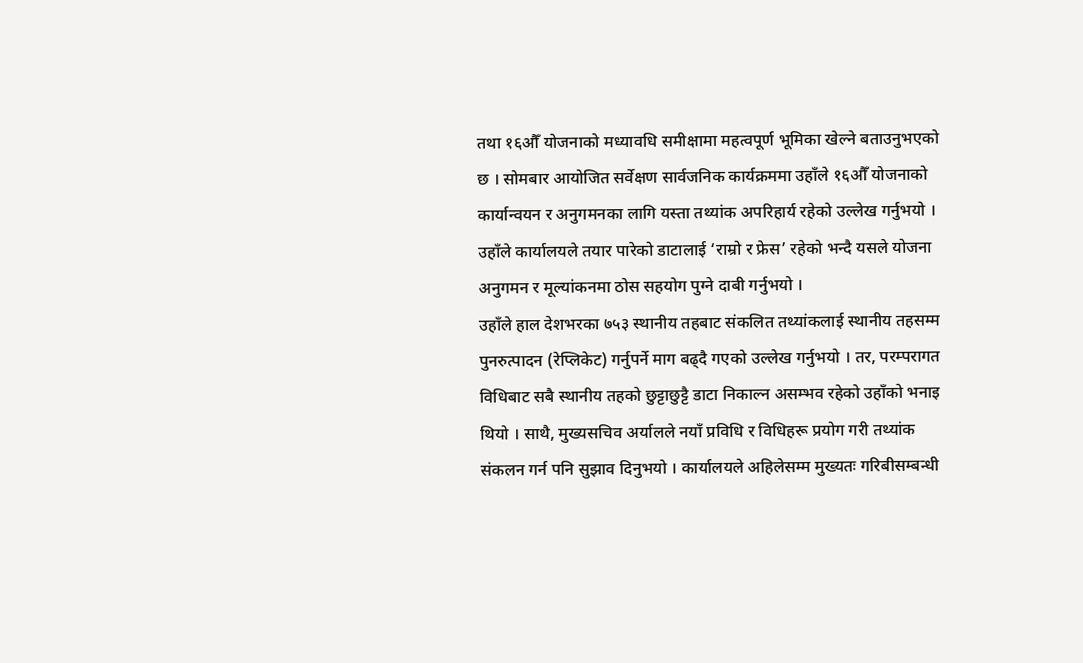तथा १६औँ योजनाको मध्यावधि समीक्षामा महत्वपूर्ण भूमिका खेल्ने बताउनुभएको छ । सोमबार आयोजित सर्वेक्षण सार्वजनिक कार्यक्रममा उहाँले १६औँ योजनाको कार्यान्वयन र अनुगमनका लागि यस्ता तथ्यांक अपरिहार्य रहेको उल्लेख गर्नुभयो । उहाँले कार्यालयले तयार पारेको डाटालाई ‘राम्रो र फ्रेस’ रहेको भन्दै यसले योजना अनुगमन र मूल्यांकनमा ठोस सहयोग पुग्ने दाबी गर्नुभयो ।
उहाँले हाल देशभरका ७५३ स्थानीय तहबाट संकलित तथ्यांकलाई स्थानीय तहसम्म पुनरुत्पादन (रेप्लिकेट) गर्नुपर्ने माग बढ्दै गएको उल्लेख गर्नुभयो । तर, परम्परागत विधिबाट सबै स्थानीय तहको छुट्टाछुट्टै डाटा निकाल्न असम्भव रहेको उहाँको भनाइ थियो । साथै, मुख्यसचिव अर्यालले नयाँ प्रविधि र विधिहरू प्रयोग गरी तथ्यांक संकलन गर्न पनि सुझाव दिनुभयो । कार्यालयले अहिलेसम्म मुख्यतः गरिबीसम्बन्धी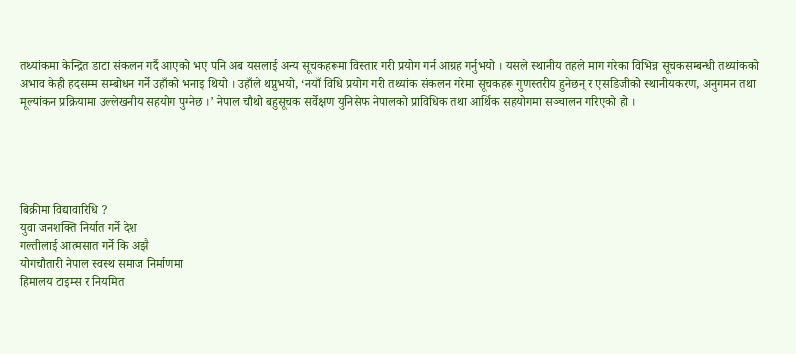तथ्यांकमा केन्द्रित डाटा संकलन गर्दै आएको भए पनि अब यसलाई अन्य सूचकहरूमा विस्तार गरी प्रयोग गर्न आग्रह गर्नुभयो । यसले स्थानीय तहले माग गरेका विभिन्न सूचकसम्बन्धी तथ्यांकको अभाव केही हदसम्म सम्बोधन गर्ने उहाँको भनाइ थियो । उहाँले थप्नुभयो, ‘नयाँ विधि प्रयोग गरी तथ्यांक संकलन गरेमा सूचकहरू गुणस्तरीय हुनेछन् र एसडिजीको स्थानीयकरण, अनुगमन तथा मूल्यांकन प्रक्रियामा उल्लेखनीय सहयोग पुग्नेछ ।’ नेपाल चौथो बहुसूचक सर्वेक्षण युनिसेफ नेपालको प्राविधिक तथा आर्थिक सहयोगमा सञ्चालन गरिएको हो ।





बिक्रीमा विद्यावारिधि ?
युवा जनशक्ति निर्यात गर्ने देश
गल्तीलाई आत्मसात गर्ने कि अझै
योगचौतारी नेपाल स्वस्थ समाज निर्माणमा
हिमालय टाइम्स र नियमित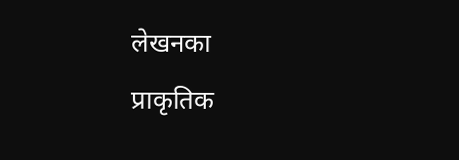लेखनका
प्राकृतिक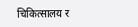चिकित्सालय र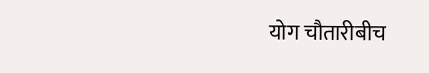योग चौतारीबीच